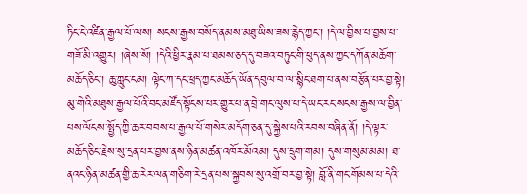ཏིང་ངེ་འཛིན་རྒྱལ་པོ་ལས། སངས་རྒྱས་བསོད་ནམས་མཐུ་ཡིས་ཟས་རྙེད་ཀྱང་། །དེ་ལ་བྱིས་པ་བྱས་པ་གཟོ་མི་འགྱུར། །ཞེས་སོ། །དེའི་ཕྱིར་རྣམ་པ་ཐམས་ཅད་དུ་བཟའ་བཏུང་གི་ཕུད་ནས་ཀྱང་དཀོན་མཆོག་མཆོད་ཅིང་། ཆུ་ཀླུང་ངམ། ལྟེང་ཀ་དང་ཕྲད་ཀྱང་མཆོད་ཡོན་དབུལ་བ་ལ་སྙིང་ཐག་པ་ནས་བརྩོན་པར་བྱ་སྟེ། མུ་གེའི་མཐུས་རྒྱལ་པོའི་བང་མཛོད་སྟོངས་པར་གྱུར་པ་ན་བྲེ་གང་ལུས་པ་དེ་ཡང་རང་སངས་རྒྱས་ལ་བྱིན་པས་ལོངས་སྤྱོད་ཀྱི་ཆར་བབས་པ་རྒྱལ་པོ་གསེར་མདོག་ཅན་དུ་སྐྱེས་པའི་རབས་བཞིན་ནོ། །དེ་ལྟར་མཆོད་ཅིང་རྗེས་སུ་དྲན་པར་བྱས་ནས་ཉིན་མཚན་འཁོར་མོའམ། དུས་དྲུག་གམ། དུས་གསུམ་མམ། ཐ་ནའང་ཉིན་མཚན་གྱི་ཆ་རེར་ལན་གཅིག་རེ་དྲན་པས་སྐྱབས་སུ་འགྲོ་བར་བྱ་སྟེ། བློ་ནི་གང་གོམས་པ་དེའི་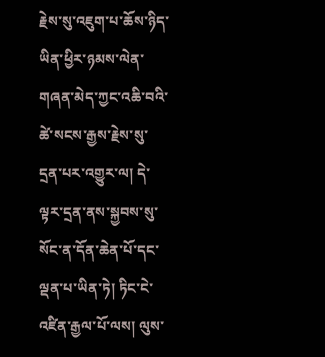རྗེས་སུ་འཇུག་པ་ཆོས་ཉིད་ཡིན་ཕྱིར་ཉམས་ལེན་གཞན་མེད་ཀྱང་འཆི་བའི་ཚེ་སངས་རྒྱས་རྗེས་སུ་དྲན་པར་འགྱུར་ལ། དེ་ལྟར་དྲན་ནས་སྐྱབས་སུ་སོང་ན་དོན་ཆེན་པོ་དང་ལྡན་པ་ཡིན་ཏེ། ཏིང་ངེ་འཛིན་རྒྱལ་པོ་ལས། ལུས་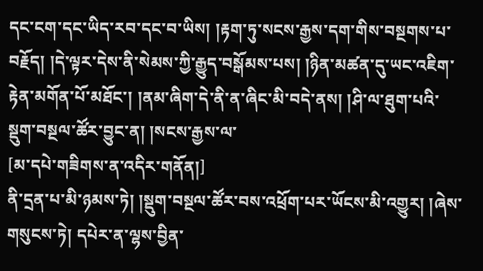དང་ངག་དང་ཡིད་རབ་དང་བ་ཡིས། །རྟག་ཏུ་སངས་རྒྱས་དག་གིས་བསྔགས་པ་བརྗོད། །དེ་ལྟར་དེས་ནི་སེམས་ཀྱི་རྒྱུད་བསྒོམས་པས། །ཉིན་མཚན་དུ་ཡང་འཇིག་རྟེན་མགོན་པོ་མཐོང་། །ནམ་ཞིག་དེ་ནི་ན་ཞིང་མི་བདེ་ནས། །ཤི་ལ་ཐུག་པའི་སྡུག་བསྔལ་ཚོར་བྱུང་ན། །སངས་རྒྱས་ལ་
[མ་དཔེ་གཟིགས་ན་འདིར་གནོན།]
ནི་དྲན་པ་མི་ཉམས་ཏེ། །སྡུག་བསྔལ་ཚོར་བས་འཕྲོག་པར་ཡོངས་མི་འགྱུར། །ཞེས་གསུངས་ཏེ། དཔེར་ན་ལྷས་བྱིན་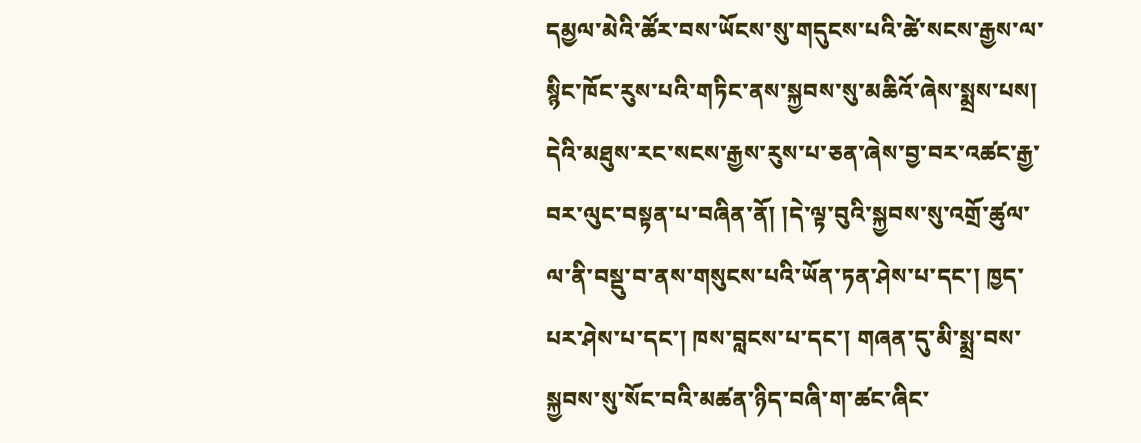དམྱལ་མེའི་ཚོར་བས་ཡོངས་སུ་གདུངས་པའི་ཚེ་སངས་རྒྱས་ལ་སྙིང་ཁོང་རུས་པའི་གཏིང་ནས་སྐྱབས་སུ་མཆིའོ་ཞེས་སྨྲས་པས། དེའི་མཐུས་རང་སངས་རྒྱས་རུས་པ་ཅན་ཞེས་བྱ་བར་འཚང་རྒྱ་བར་ལུང་བསྟན་པ་བཞིན་ནོ། །དེ་ལྟ་བུའི་སྐྱབས་སུ་འགྲོ་ཚུལ་ལ་ནི་བསྡུ་བ་ནས་གསུངས་པའི་ཡོན་ཏན་ཤེས་པ་དང་། ཁྱད་པར་ཤེས་པ་དང་། ཁས་བླངས་པ་དང་། གཞན་དུ་མི་སྨྲ་བས་སྐྱབས་སུ་སོང་བའི་མཚན་ཉིད་བཞི་ག་ཚང་ཞིང་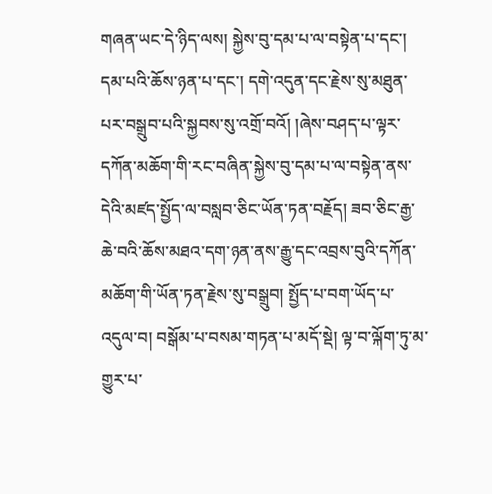གཞན་ཡང་དེ་ཉིད་ལས། སྐྱེས་བུ་དམ་པ་ལ་བསྟེན་པ་དང་། དམ་པའི་ཆོས་ཉན་པ་དང་། དགེ་འདུན་དང་རྗེས་སུ་མཐུན་པར་བསྒྲུབ་པའི་སྐྱབས་སུ་འགྲོ་བའོ། །ཞེས་བཤད་པ་ལྟར་དཀོན་མཆོག་གི་རང་བཞིན་སྐྱེས་བུ་དམ་པ་ལ་བསྟེན་ནས་དེའི་མཛད་སྤྱོད་ལ་བསླབ་ཅིང་ཡོན་ཏན་བརྗོད། ཟབ་ཅིང་རྒྱ་ཆེ་བའི་ཆོས་མཐའ་དག་ཉན་ནས་རྒྱུ་དང་འབྲས་བུའི་དཀོན་མཆོག་གི་ཡོན་ཏན་རྗེས་སུ་བསྒྲུབ། སྤྱོད་པ་བག་ཡོད་པ་འདུལ་བ། བསྒོམ་པ་བསམ་གཏན་པ་མདོ་སྡེ། ལྟ་བ་ལྐོག་ཏུ་མ་གྱུར་པ་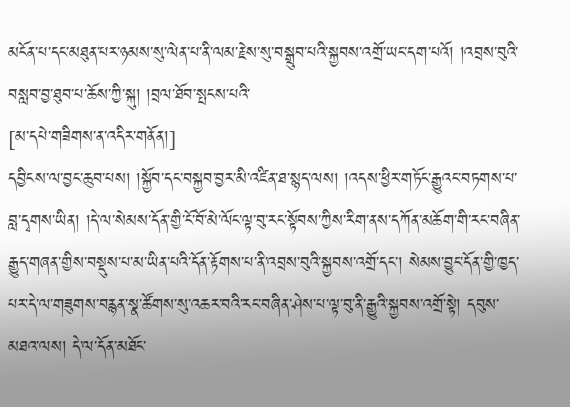མངོན་པ་དང་མཐུན་པར་ཉམས་སུ་ལེན་པ་ནི་ལམ་རྗེས་སུ་བསྒྲུབ་པའི་སྐྱབས་འགྲོ་ཡང་དག་པའོ། །འབྲས་བུའི་བསླབ་བྱ་ཐུབ་པ་ཆོས་ཀྱི་སྐུ། །བྲལ་ཐོབ་སྤངས་པའི་
[མ་དཔེ་གཟིགས་ན་འདིར་གནོན།]
དབྱིངས་ལ་བྱང་ཆུབ་པས། །སྐྱོབ་དང་བསྐྱབ་བྱར་མི་འཛིན་ཐ་སྙད་ལས། །འདས་ཕྱིར་གཏོང་རྒྱུའང་བཏགས་པ་བླ་དྭགས་ཡིན། །དེ་ལ་སེམས་དོན་གྱི་ངོ་བོ་མེ་ལོང་ལྟ་བུ་རང་སྟོབས་ཀྱིས་རིག་ནས་དཀོན་མཆོག་གི་རང་བཞིན་རྒྱུད་གཞན་གྱིས་བསྡུས་པ་མ་ཡིན་པའི་དོན་རྟོགས་པ་ནི་འབྲས་བུའི་སྐྱབས་འགྲོ་དང་། སེམས་བྱུང་དོན་གྱི་ཁྱད་པར་དེ་ལ་གཟུགས་བརྙན་སྣ་ཚོགས་སུ་འཆར་བའི་རང་བཞིན་ཤེས་པ་ལྟ་བུ་ནི་རྒྱུའི་སྐྱབས་འགྲོ་སྟེ། དབུས་མཐའ་ལས། དེ་ལ་དོན་མཐོང་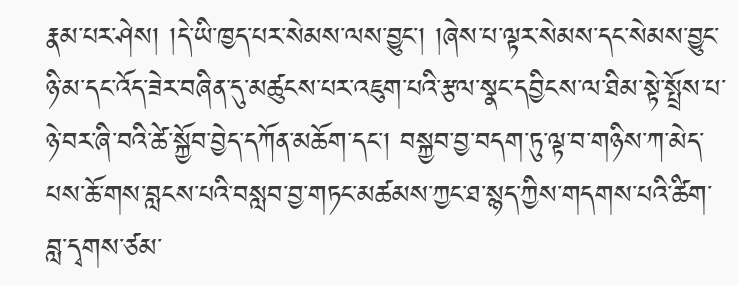རྣམ་པར་ཤེས། །དེ་ཡི་ཁྱད་པར་སེམས་ལས་བྱུང་། །ཞེས་པ་ལྟར་སེམས་དང་སེམས་བྱུང་ཉི་མ་དང་འོད་ཟེར་བཞིན་དུ་མཚུངས་པར་འཇུག་པའི་རྩལ་སྣང་དབྱིངས་ལ་ཐིམ་སྟེ་སྤྲོས་པ་ཉེ་བར་ཞི་བའི་ཚེ་སྐྱོབ་བྱེད་དཀོན་མཆོག་དང་། བསྐྱབ་བྱ་བདག་ཏུ་ལྟ་བ་གཉིས་ཀ་མེད་པས་ཆོ་གས་བླངས་པའི་བསླབ་བྱ་གཏང་མཚམས་ཀྱང་ཐ་སྙད་ཀྱིས་གདགས་པའི་ཚིག་བླ་དྭགས་ཙམ་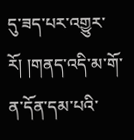དུ་ཟད་པར་འགྱུར་རོ། །གནད་འདི་མ་གོ་ན་དོན་དམ་པའི་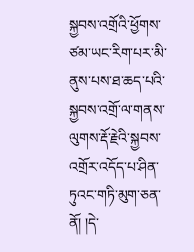སྐྱབས་འགྲོའི་ཕྱོགས་ཙམ་ཡང་རིག་པར་མི་ནུས་པས་ཐ་ཆད་པའི་སྐྱབས་འགྲོ་ལ་གནས་ལུགས་རྡོ་རྗེའི་སྐྱབས་འགྲོར་འདོད་པ་ཤིན་ཏུའང་གཏི་མུག་ཅན་ནོ། །དེ་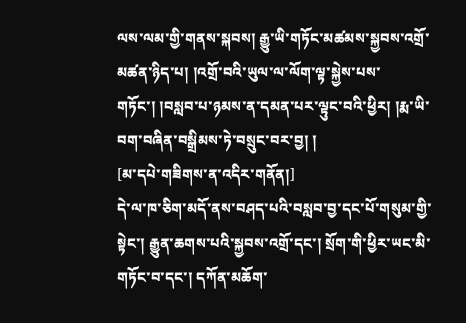ལས་ལམ་གྱི་གནས་སྐབས། རྒྱུ་ཡི་གཏོང་མཚམས་སྐྱབས་འགྲོ་མཚན་ཉིད་པ། །འགྲོ་བའི་ཡུལ་ལ་ལོག་ལྟ་སྐྱེས་པས་གཏོང་། །བསླབ་པ་ཉམས་ན་དམན་པར་ལྟུང་བའི་ཕྱིར། །རྨ་ཡི་བག་བཞིན་བསྒྲིམས་ཏེ་བསྲུང་བར་བྱ། །
[མ་དཔེ་གཟིགས་ན་འདིར་གནོན།]
དེ་ལ་ཁ་ཅིག་མདོ་ནས་བཤད་པའི་བསླབ་བྱ་དང་པོ་གསུམ་གྱི་སྟེང་། རྒྱུན་ཆགས་པའི་སྐྱབས་འགྲོ་དང་། སྲོག་གི་ཕྱིར་ཡང་མི་གཏོང་བ་དང་། དཀོན་མཆོག་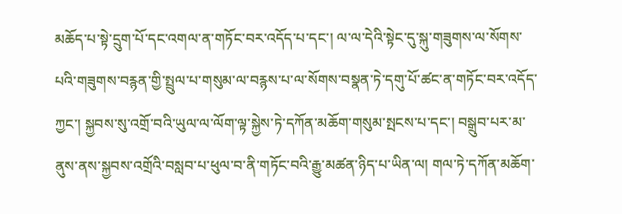མཆོད་པ་སྟེ་དྲུག་པོ་དང་འགལ་ན་གཏོང་བར་འདོད་པ་དང་། ལ་ལ་དེའི་སྟེང་དུ་སྐུ་གཟུགས་ལ་སོགས་པའི་གཟུགས་བརྙན་གྱི་སྤྲུལ་པ་གསུམ་ལ་བརྙས་པ་ལ་སོགས་བསྣན་ཏེ་དགུ་པོ་ཚང་ན་གཏོང་བར་འདོད་ཀྱང་། སྐྱབས་སུ་འགྲོ་བའི་ཡུལ་ལ་ལོག་ལྟ་སྐྱེས་ཏེ་དཀོན་མཆོག་གསུམ་སྤངས་པ་དང་། བསྒྲུབ་པར་མ་ནུས་ནས་སྐྱབས་འགྲོའི་བསླབ་པ་ཕུལ་བ་ནི་གཏོང་བའི་རྒྱུ་མཚན་ཉིད་པ་ཡིན་ལ། གལ་ཏེ་དཀོན་མཆོག་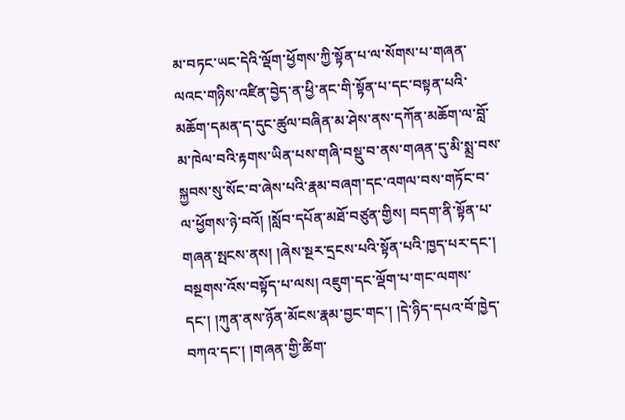མ་བཏང་ཡང་དེའི་ལྡོག་ཕྱོགས་ཀྱི་སྟོན་པ་ལ་སོགས་པ་གཞན་ལའང་གཉིས་འཛིན་བྱེད་ན་ཕྱི་ནང་གི་སྟོན་པ་དང་བསྟན་པའི་མཆོག་དམན་ད་དུང་ཚུལ་བཞིན་མ་ཤེས་ནས་དཀོན་མཆོག་ལ་བློ་མ་ཁེལ་བའི་རྟགས་ཡིན་པས་གཞི་བསྡུ་བ་ནས་གཞན་དུ་མི་སྨྲ་བས་སྐྱབས་སུ་སོང་བ་ཞེས་པའི་རྣམ་བཞག་དང་འགལ་བས་གཏོང་བ་ལ་ཕྱོགས་ཉེ་བའོ། །སློབ་དཔོན་མཐོ་བཙུན་གྱིས། བདག་ནི་སྟོན་པ་གཞན་སྤངས་ནས། །ཞེས་སྔར་དྲངས་པའི་སྟོན་པའི་ཁྱད་པར་དང་། བསྔགས་འོས་བསྟོད་པ་ལས། འཇུག་དང་ལྡོག་པ་གང་ལགས་དང་། །ཀུན་ནས་ཉོན་མོངས་རྣམ་བྱང་གང་། །དེ་ཉིད་དཔའ་བོ་ཁྱེད་བཀའ་དང་། །གཞན་གྱི་ཚིག་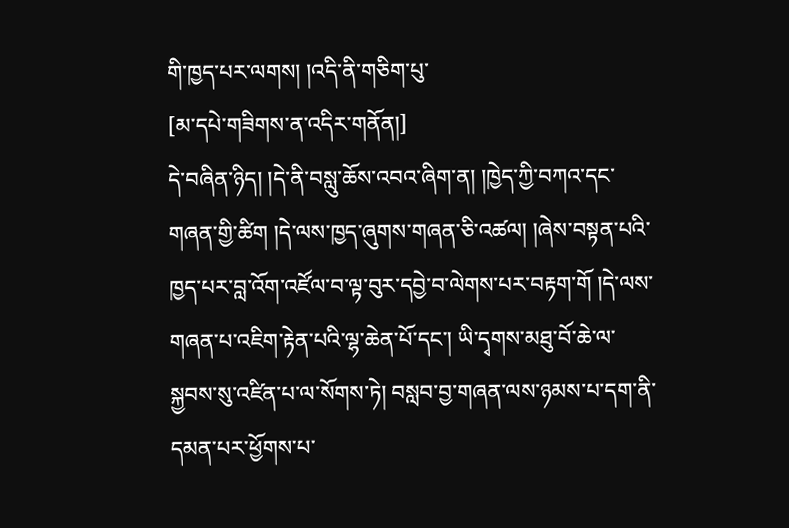གི་ཁྱད་པར་ལགས། །འདི་ནི་གཅིག་པུ་
[མ་དཔེ་གཟིགས་ན་འདིར་གནོན།]
དེ་བཞིན་ཉིད། །དེ་ནི་བསླུ་ཆོས་འབའ་ཞིག་ན། །ཁྱེད་ཀྱི་བཀའ་དང་གཞན་གྱི་ཚིག །དེ་ལས་ཁྱད་ཞུགས་གཞན་ཅི་འཚལ། །ཞེས་བསྟན་པའི་ཁྱད་པར་བླ་འོག་འཛོལ་བ་ལྟ་བུར་དབྱེ་བ་ལེགས་པར་བརྟག་གོ །དེ་ལས་གཞན་པ་འཇིག་རྟེན་པའི་ལྷ་ཆེན་པོ་དང་། ཡི་དྭགས་མཐུ་བོ་ཆེ་ལ་སྐྱབས་སུ་འཛིན་པ་ལ་སོགས་ཏེ། བསླབ་བྱ་གཞན་ལས་ཉམས་པ་དག་ནི་དམན་པར་ཕྱོགས་པ་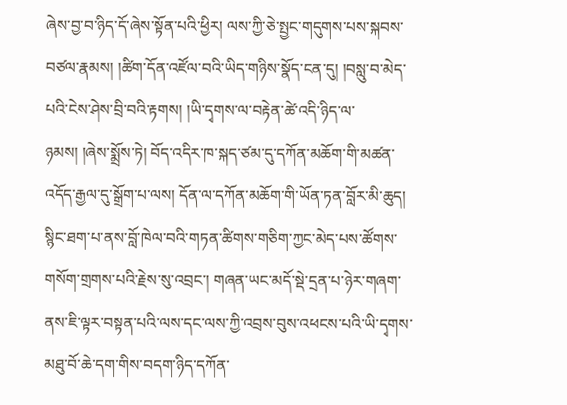ཞེས་བྱ་བ་ཉིད་དོ་ཞེས་སྟོན་པའི་ཕྱིར། ལས་ཀྱི་ཅེ་སྤྱང་གདུགས་པས་སྐབས་བཙལ་རྣམས། །ཚིག་དོན་འཛོལ་བའི་ཡིད་གཉིས་སྣོད་ངན་དུ། །བསླུ་བ་མེད་པའི་ངེས་ཤེས་བྲི་བའི་རྟགས། །ཡི་དྭགས་ལ་བརྟེན་ཚེ་འདི་ཉིད་ལ་ཉམས། །ཞེས་སྨྲོས་ཏེ། བོད་འདིར་ཁ་སྐད་ཙམ་དུ་དཀོན་མཆོག་གི་མཚན་འདོད་རྒྱལ་དུ་སྒྲོག་པ་ལས། དོན་ལ་དཀོན་མཆོག་གི་ཡོན་ཏན་བློར་མི་ཆུད། སྙིང་ཐག་པ་ནས་བློ་ཁེལ་བའི་གཏན་ཚིགས་གཅིག་ཀྱང་མེད་པས་ཚོགས་གསོག་གྲགས་པའི་རྗེས་སུ་འབྲང་། གཞན་ཡང་མདོ་སྡེ་དྲན་པ་ཉེར་གཞག་ནས་ཇི་ལྟར་བསྟན་པའི་ལས་དང་ལས་ཀྱི་འབྲས་བུས་འཕངས་པའི་ཡི་དྭགས་མཐུ་བོ་ཆེ་དག་གིས་བདག་ཉིད་དཀོན་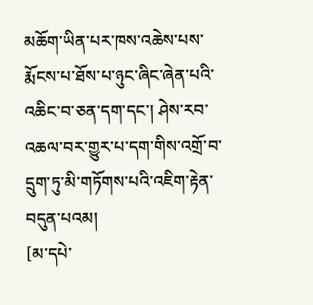མཆོག་ཡིན་པར་ཁས་འཆེས་པས་རྨོངས་པ་ཐོས་པ་ཉུང་ཞིང་ཞེན་པའི་འཆིང་བ་ཅན་དག་དང་། ཤེས་རབ་འཆལ་བར་གྱུར་པ་དག་གིས་འགྲོ་བ་དྲུག་ཏུ་མི་གཏོགས་པའི་འཇིག་རྟེན་བདུན་པའམ།
[མ་དཔེ་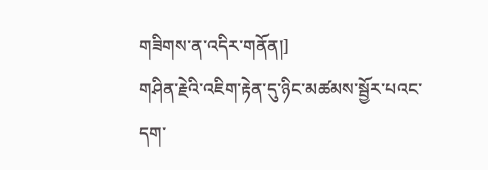གཟིགས་ན་འདིར་གནོན།]
གཤིན་རྗེའི་འཇིག་རྟེན་དུ་ཉིང་མཚམས་སྦྱོར་པའང་དག་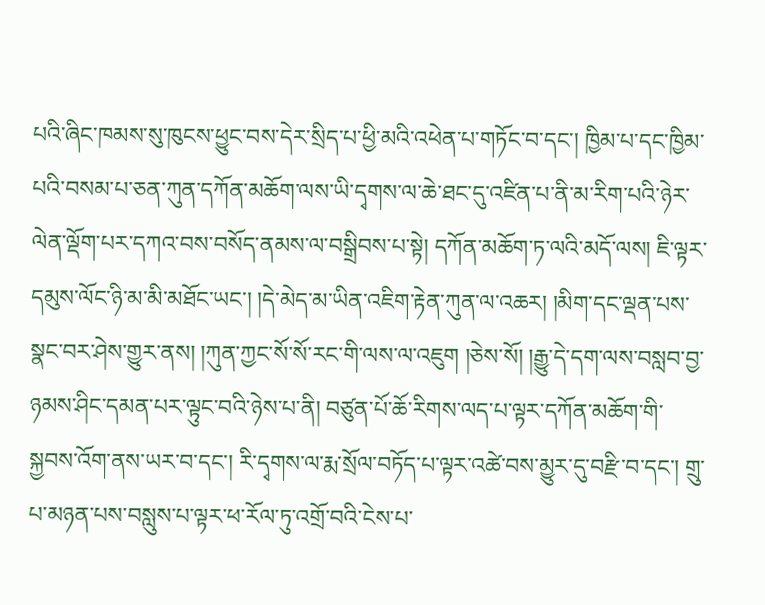པའི་ཞིང་ཁམས་སུ་ཁུངས་ཕྱུང་བས་དེར་སྲིད་པ་ཕྱི་མའི་འཕེན་པ་གཏོང་བ་དང་། ཁྱིམ་པ་དང་ཁྱིམ་པའི་བསམ་པ་ཅན་ཀུན་དཀོན་མཆོག་ལས་ཡི་དྭགས་ལ་ཆེ་ཐང་དུ་འཛིན་པ་ནི་མ་རིག་པའི་ཉེར་ལེན་ལྡོག་པར་དཀའ་བས་བསོད་ནམས་ལ་བསྒྲིབས་པ་སྟེ། དཀོན་མཆོག་ཏ་ལའི་མདོ་ལས། ཇི་ལྟར་དམུས་ལོང་ཉི་མ་མི་མཐོང་ཡང་། །དེ་མེད་མ་ཡིན་འཇིག་རྟེན་ཀུན་ལ་འཆར། །མིག་དང་ལྡན་པས་སྣང་བར་ཤེས་གྱུར་ནས། །ཀུན་ཀྱང་སོ་སོ་རང་གི་ལས་ལ་འཇུག །ཅེས་སོ། །རྒྱུ་དེ་དག་ལས་བསླབ་བྱ་ཉམས་ཤིང་དམན་པར་ལྟུང་བའི་ཉེས་པ་ནི། བཙུན་པོ་ཆོ་རིགས་ལད་པ་ལྟར་དཀོན་མཆོག་གི་སྐྱབས་འོག་ནས་ཡར་བ་དང་། རི་དྭགས་ལ་རྨ་སྲོལ་བཏོད་པ་ལྟར་འཚེ་བས་མྱུར་དུ་བརྫི་བ་དང་། གྲུ་པ་མཉན་པས་བསླུས་པ་ལྟར་ཕ་རོལ་ཏུ་འགྲོ་བའི་ངེས་པ་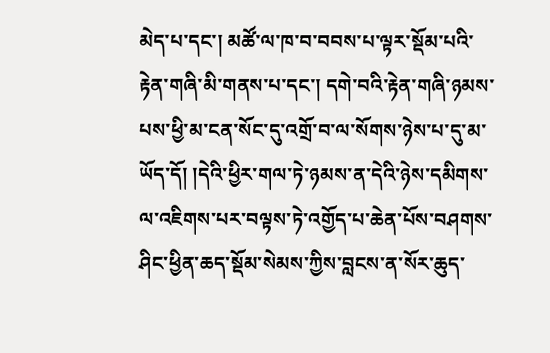མེད་པ་དང་། མཚོ་ལ་ཁ་བ་བབས་པ་ལྟར་སྡོམ་པའི་རྟེན་གཞི་མི་གནས་པ་དང་། དགེ་བའི་རྟེན་གཞི་ཉམས་པས་ཕྱི་མ་ངན་སོང་དུ་འགྲོ་བ་ལ་སོགས་ཉེས་པ་དུ་མ་ཡོད་དོ། །དེའི་ཕྱིར་གལ་ཏེ་ཉམས་ན་དེའི་ཉེས་དམིགས་ལ་འཇིགས་པར་བལྟས་ཏེ་འགྱོད་པ་ཆེན་པོས་བཤགས་ཤིང་ཕྱིན་ཆད་སྡོམ་སེམས་ཀྱིས་བླངས་ན་སོར་ཆུད་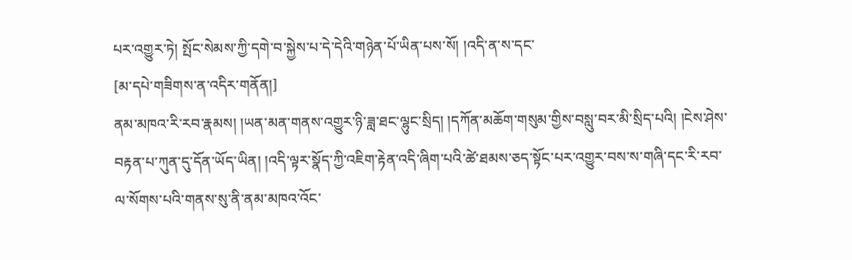པར་འགྱུར་ཏེ། སྤོང་སེམས་ཀྱི་དགེ་བ་སྐྱེས་པ་དེ་དེའི་གཉེན་པོ་ཡིན་པས་སོ། །འདི་ན་ས་དང་
[མ་དཔེ་གཟིགས་ན་འདིར་གནོན།]
ནམ་མཁའ་རི་རབ་རྣམས། །ཡན་མན་གནས་འགྱུར་ཉི་ཟླ་ཐང་ལྷུང་སྲིད། །དཀོན་མཆོག་གསུམ་གྱིས་བསླུ་བར་མི་སྲིད་པའི། །ངེས་ཤེས་བརྟན་པ་ཀུན་དུ་དོན་ཡོད་ཡིན། །འདི་ལྟར་སྣོད་ཀྱི་འཇིག་རྟེན་འདི་ཞིག་པའི་ཚེ་ཐམས་ཅད་སྟོང་པར་འགྱུར་བས་ས་གཞི་དང་རི་རབ་ལ་སོགས་པའི་གནས་སུ་ནི་ནམ་མཁའ་འོང་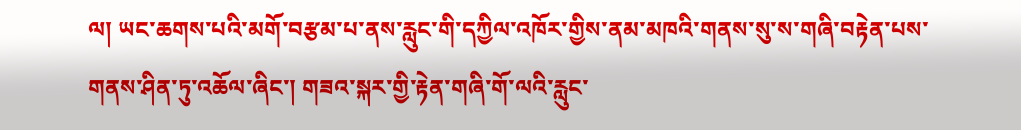ལ། ཡང་ཆགས་པའི་མགོ་བརྩམ་པ་ནས་རླུང་གི་དཀྱིལ་འཁོར་གྱིས་ནམ་མཁའི་གནས་སུ་ས་གཞི་བརྟེན་པས་གནས་ཤིན་ཏུ་འཆོལ་ཞིང་། གཟའ་སྐར་གྱི་རྟེན་གཞི་གོ་ལའི་རླུང་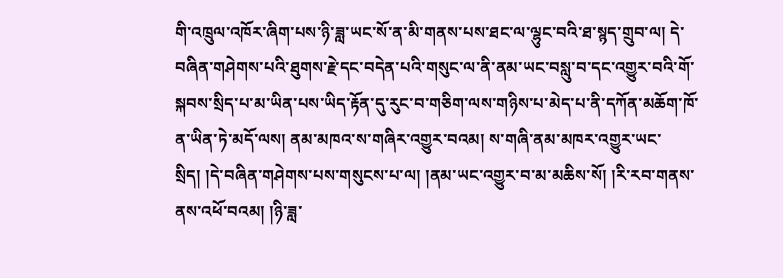གི་འཁྲུལ་འཁོར་ཞིག་པས་ཉི་ཟླ་ཡང་སོ་ན་མི་གནས་པས་ཐང་ལ་ལྷུང་བའི་ཐ་སྙད་གྲུབ་ལ། དེ་བཞིན་གཤེགས་པའི་ཐུགས་རྗེ་དང་བདེན་པའི་གསུང་ལ་ནི་ནམ་ཡང་བསླུ་བ་དང་འགྱུར་བའི་གོ་སྐབས་སྲིད་པ་མ་ཡིན་པས་ཡིད་རྟོན་དུ་རུང་བ་གཅིག་ལས་གཉིས་པ་མེད་པ་ནི་དཀོན་མཆོག་ཁོ་ན་ཡིན་ཏེ་མདོ་ལས། ནམ་མཁའ་ས་གཞིར་འགྱུར་བའམ། ས་གཞི་ནམ་མཁར་འགྱུར་ཡང་སྲིད། །དེ་བཞིན་གཤེགས་པས་གསུངས་པ་ལ། །ནམ་ཡང་འགྱུར་བ་མ་མཆིས་སོ། །རི་རབ་གནས་ནས་འཕོ་བའམ། །ཉི་ཟླ་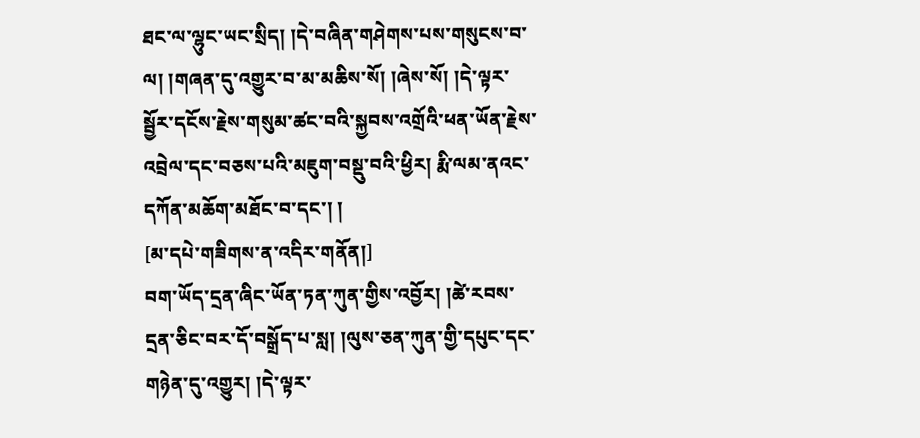ཐང་ལ་ལྷུང་ཡང་སྲིད། །དེ་བཞིན་གཤེགས་པས་གསུངས་བ་ལ། །གཞན་དུ་འགྱུར་བ་མ་མཆིས་སོ། །ཞེས་སོ། །དེ་ལྟར་སྦྱོར་དངོས་རྗེས་གསུམ་ཚང་བའི་སྐྱབས་འགྲོའི་ཕན་ཡོན་རྗེས་འབྲེལ་དང་བཅས་པའི་མཇུག་བསྡུ་བའི་ཕྱིར། རྨི་ལམ་ནའང་དཀོན་མཆོག་མཐོང་བ་དང་། །
[མ་དཔེ་གཟིགས་ན་འདིར་གནོན།]
བག་ཡོད་དྲན་ཞིང་ཡོན་ཏན་ཀུན་གྱིས་འབྱོར། །ཚེ་རབས་དྲན་ཅིང་བར་དོ་བསྒྲོད་པ་སླ། །ལུས་ཅན་ཀུན་གྱི་དཔུང་དང་གཉེན་དུ་འགྱུར། །དེ་ལྟར་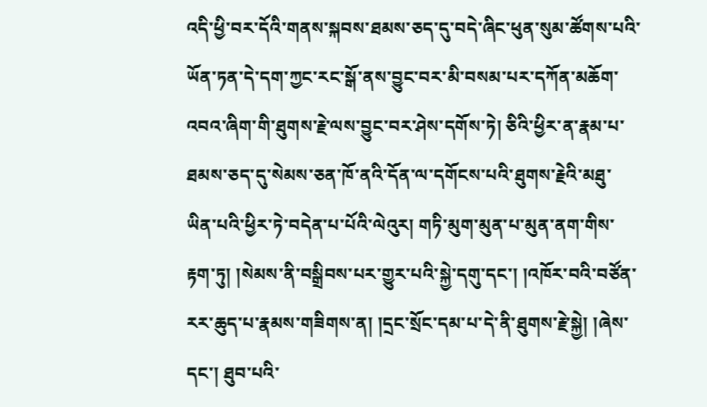འདི་ཕྱི་བར་དོའི་གནས་སྐབས་ཐམས་ཅད་དུ་བདེ་ཞིང་ཕུན་སུམ་ཚོགས་པའི་ཡོན་ཏན་དེ་དག་ཀྱང་རང་སྒོ་ནས་བྱུང་བར་མི་བསམ་པར་དཀོན་མཆོག་འབའ་ཞིག་གི་ཐུགས་རྗེ་ལས་བྱུང་བར་ཤེས་དགོས་ཏེ། ཅིའི་ཕྱིར་ན་རྣམ་པ་ཐམས་ཅད་དུ་སེམས་ཅན་ཁོ་ནའི་དོན་ལ་དགོངས་པའི་ཐུགས་རྗེའི་མཐུ་ཡིན་པའི་ཕྱིར་ཏེ་བདེན་པ་པོའི་ལེའུར། གཏི་མུག་མུན་པ་མུན་ནག་གིས་རྟག་ཏུ། །སེམས་ནི་བསྒྲིབས་པར་གྱུར་པའི་སྐྱེ་དགུ་དང་། །འཁོར་བའི་བཙོན་རར་ཆུད་པ་རྣམས་གཟིགས་ན། །དྲང་སྲོང་དམ་པ་དེ་ནི་ཐུགས་རྗེ་སྐྱེ། །ཞེས་དང་། ཐུབ་པའི་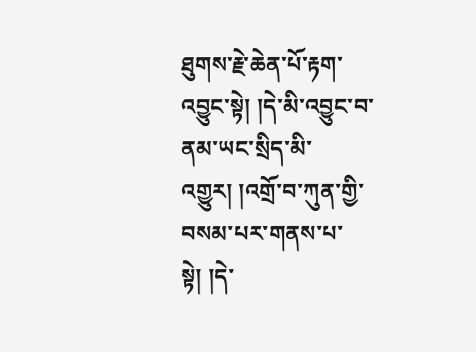ཐུགས་རྗེ་ཆེན་པོ་རྟག་འབྱུང་སྟེ། །དེ་མི་འབྱུང་བ་ནམ་ཡང་སྲིད་མི་འགྱུར། །འགྲོ་བ་ཀུན་གྱི་བསམ་པར་གནས་པ་སྟེ། །དེ་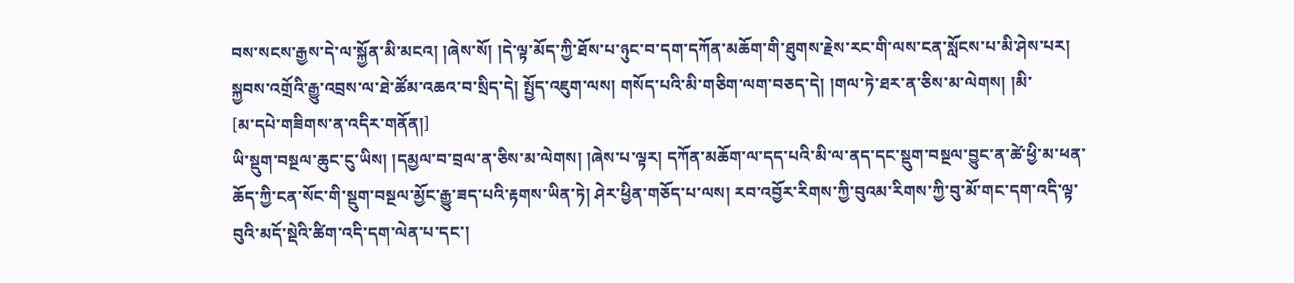བས་སངས་རྒྱས་དེ་ལ་སྐྱོན་མི་མངའ། །ཞེས་སོ། །དེ་ལྟ་མོད་ཀྱི་ཐོས་པ་ཉུང་བ་དག་དཀོན་མཆོག་གི་ཐུགས་རྗེས་རང་གི་ལས་ངན་སློངས་པ་མི་ཤེས་པར། སྐྱབས་འགྲོའི་རྒྱུ་འབྲས་ལ་ཐེ་ཚོམ་འཆའ་བ་སྲིད་དེ། སྤྱོད་འཇུག་ལས། གསོད་པའི་མི་གཅིག་ལག་བཅད་དེ། །གལ་ཏེ་ཐར་ན་ཅིས་མ་ལེགས། །མི་
[མ་དཔེ་གཟིགས་ན་འདིར་གནོན།]
ཡི་སྡུག་བསྔལ་ཆུང་ངུ་ཡིས། །དམྱལ་བ་བྲལ་ན་ཅིས་མ་ལེགས། །ཞེས་པ་ལྟར། དཀོན་མཆོག་ལ་དད་པའི་མི་ལ་ནད་དང་སྡུག་བསྔལ་བྱུང་ན་ཚེ་ཕྱི་མ་ཕན་ཆོད་ཀྱི་ངན་སོང་གི་སྡུག་བསྔལ་མྱོང་རྒྱུ་ཟད་པའི་རྟགས་ཡིན་ཏེ། ཤེར་ཕྱིན་གཅོད་པ་ལས། རབ་འབྱོར་རིགས་ཀྱི་བུའམ་རིགས་ཀྱི་བུ་མོ་གང་དག་འདི་ལྟ་བུའི་མདོ་སྡེའི་ཚིག་འདི་དག་ལེན་པ་དང་།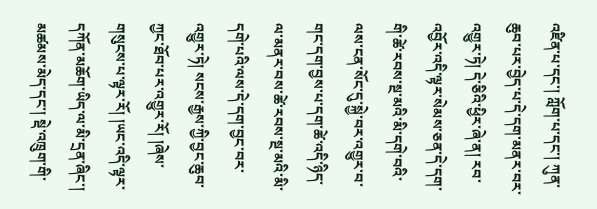འཛིན་པ་དང་། ཀློག་པ་དང་། ཀུན་ཆུབ་པར་བྱེད་པ་དེ་དག་མནར་བར་འགྱུར་ཏེ། དེ་ཅིའི་ཕྱིར་ཞེ་ན། རབ་འབྱོར་འདི་ལྟར་སེམས་ཅན་དེ་དག་གི་ཚེ་རབས་སྔ་མའི་མི་དགེ་བའི་ལས་ངན་སོང་དུ་སྐྱེ་བར་འགྱུར་བ་གང་དག་བྱས་པ་དག་ཚེ་འདི་ཉིད་ལ་མནར་བས་ཚེ་རབས་སྔ་མའི་མི་དགེ་པའི་ལས་དེ་དག་བྱང་བར་འགྱུར་ཏེ། སངས་རྒྱས་ཀྱི་བྱང་ཆུབ་ཀྱང་ཐོབ་པར་འགྱུར་རོ། །ཞེས་གསུངས་པ་ལྟར་རོ། །ཡང་འདི་ལྟར་དཀོན་མཆོག་ཡིད་ལ་མི་དྲན་ཞིང་། མཚམས་མེད་དང་། སྡེ་འཁྲུག་གི་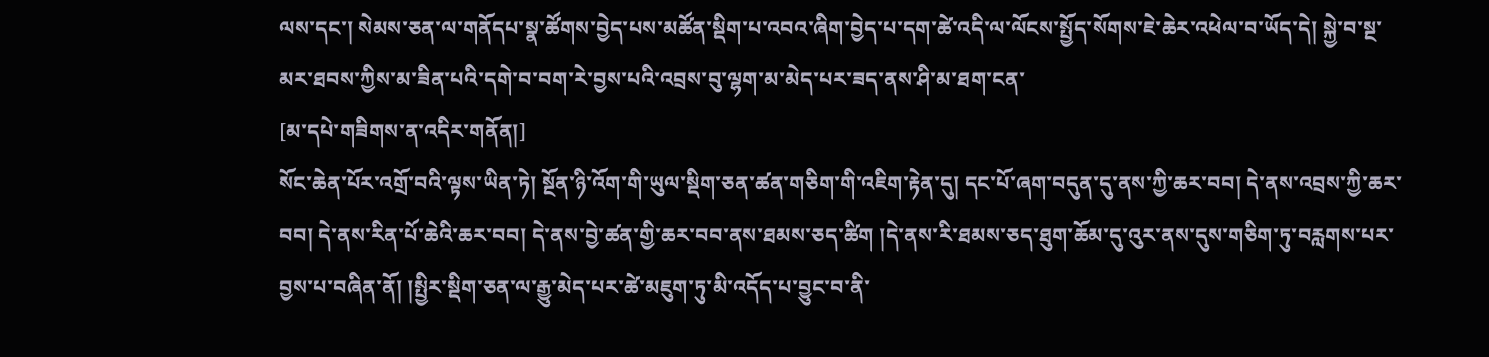ལས་དང་། སེམས་ཅན་ལ་གནོདཔ་སྣ་ཚོགས་བྱེད་པས་མཚོན་སྡིག་པ་འབའ་ཞིག་བྱེད་པ་དག་ཚེ་འདི་ལ་ལོངས་སྤྱོད་སོགས་ཇེ་ཆེར་འཕེལ་བ་ཡོད་དེ། སྐྱེ་བ་སྔ་མར་ཐབས་ཀྱིས་མ་ཟིན་པའི་དགེ་བ་བག་རེ་བྱས་པའི་འབྲས་བུ་ལྷག་མ་མེད་པར་ཟད་ནས་ཤི་མ་ཐག་ངན་
[མ་དཔེ་གཟིགས་ན་འདིར་གནོན།]
སོང་ཆེན་པོར་འགྲོ་བའི་ལྟས་ཡིན་ཏེ། སྔོན་ཉི་འོག་གི་ཡུལ་སྡིག་ཅན་ཚན་གཅིག་གི་འཇིག་རྟེན་དུ། དང་པོ་ཞག་བདུན་དུ་ནས་ཀྱི་ཆར་བབ། དེ་ནས་འབྲས་ཀྱི་ཆར་བབ། དེ་ནས་རིན་པོ་ཆེའི་ཆར་བབ། དེ་ནས་བྱེ་ཚན་གྱི་ཆར་བབ་ནས་ཐམས་ཅད་ཚིག །དེ་ནས་རི་ཐམས་ཅད་ཐུག་ཆོམ་དུ་འུར་ནས་དུས་གཅིག་ཏུ་བརླགས་པར་བྱས་པ་བཞིན་ནོ། །སྤྱིར་སྡིག་ཅན་ལ་རྒྱུ་མེད་པར་ཚེ་མཇུག་ཏུ་མི་འདོད་པ་བྱུང་བ་ནི་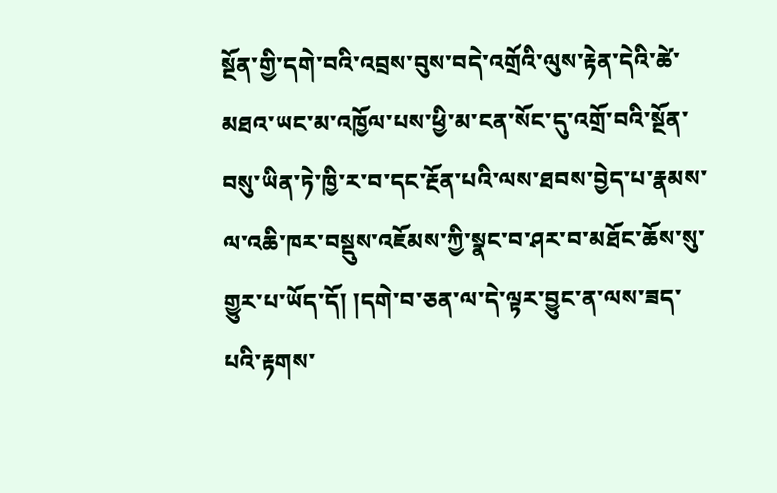སྔོན་གྱི་དགེ་བའི་འབྲས་བུས་བདེ་འགྲོའི་ལུས་རྟེན་དེའི་ཚེ་མཐའ་ཡང་མ་འཁྱོལ་པས་ཕྱི་མ་ངན་སོང་དུ་འགྲོ་བའི་སྔོན་བསུ་ཡིན་ཏེ་ཁྱི་ར་བ་དང་རྔོན་པའི་ལས་ཐབས་བྱེད་པ་རྣམས་ལ་འཆི་ཁར་བསྡུས་འཇོམས་ཀྱི་སྣང་བ་ཤར་བ་མཐོང་ཆོས་སུ་གྱུར་པ་ཡོད་དོ། །དགེ་བ་ཅན་ལ་དེ་ལྟར་བྱུང་ན་ལས་ཟད་པའི་རྟགས་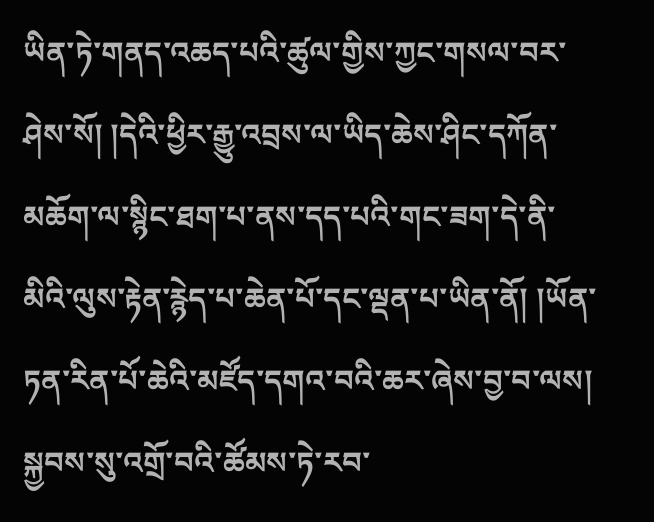ཡིན་ཏེ་གནད་འཆད་པའི་ཚུལ་གྱིས་ཀྱང་གསལ་བར་ཤེས་སོ། །དེའི་ཕྱིར་རྒྱུ་འབྲས་ལ་ཡིད་ཆེས་ཤིང་དཀོན་མཆོག་ལ་སྙིང་ཐག་པ་ནས་དད་པའི་གང་ཟག་དེ་ནི་མིའི་ལུས་རྟེན་རྙེད་པ་ཆེན་པོ་དང་ལྡན་པ་ཡིན་ནོ། །ཡོན་ཏན་རིན་པོ་ཆེའི་མཛོད་དགའ་བའི་ཆར་ཞེས་བྱ་བ་ལས། སྐྱབས་སུ་འགྲོ་བའི་ཚོམས་ཏེ་རབ་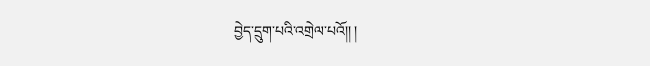བྱེད་དྲུག་པའི་འགྲེལ་པའོ།། །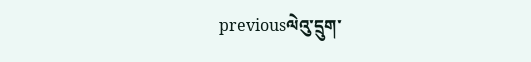previousལེའུ་དྲུག་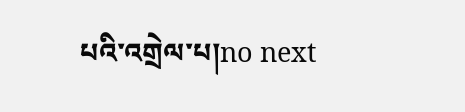པའི་འགྲེལ་པ།no next